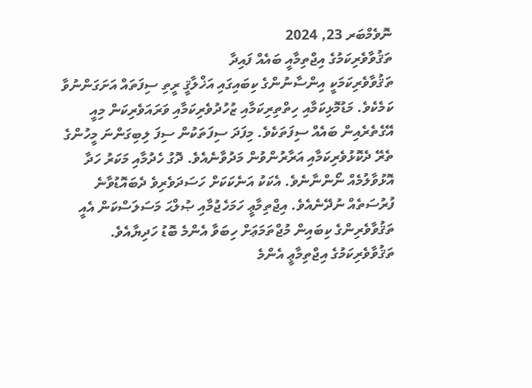ނޮވެމްބަރ 23, 2024
ތަޤުވާވެރިކަމުގެ އިޖްތިމާއީ ބައެއް ފައިދާ
ތަޤުވާވެރިކަމަކީ އިންސާނުންގެ ކިބައިގައި އަޚްލާޤީ ރީތި ސިފަތައް އަށަގަންނުވާ ކަމެކެވެ. މަޑުމޮޅިކަމާއި ހިތްތިރިކަމާއި ޒުހުދުވެރިކަމާއި ވަރައަވެރިކަން މިއީ އޭގެތެރެއިން ބައެއް ސިފަތަކެވެ. މިފަދަ ސިފަތަކުން ސިފަ ލިބިގަންނަ މީހުންގެ ތެރޭ ދެކޮޅުވެރިކަމާއި އަރާރުންވުން މަދުވާނެއެވެ. ދޮގު ހެދުމާއި މަކަރު ހަދާ އޮޅުވާލުމެއް ނޯންނާނެވެ. އެކަކު އަނެކަކަށް ހަސަދަވެރިވެ ދެބައޮޑުވާނެ ފުރުސަތެއް ނުދޭނެއެވެ. އިޖްތިމާޢީ ހަމަހެޖުމާއި ޞުލްޙަ މަސަލަސްކަން އެއީ ތަޤުވާވެރިންގެ ކިބައިން މުޖްތަމަޢަށް ހިބަވާ އެންމެ ބޮޑު ހަދިޔާއެވެ.
ތަޤުވާވެރިކަމުގެ އިޖްތިމާޢީ އެންމެ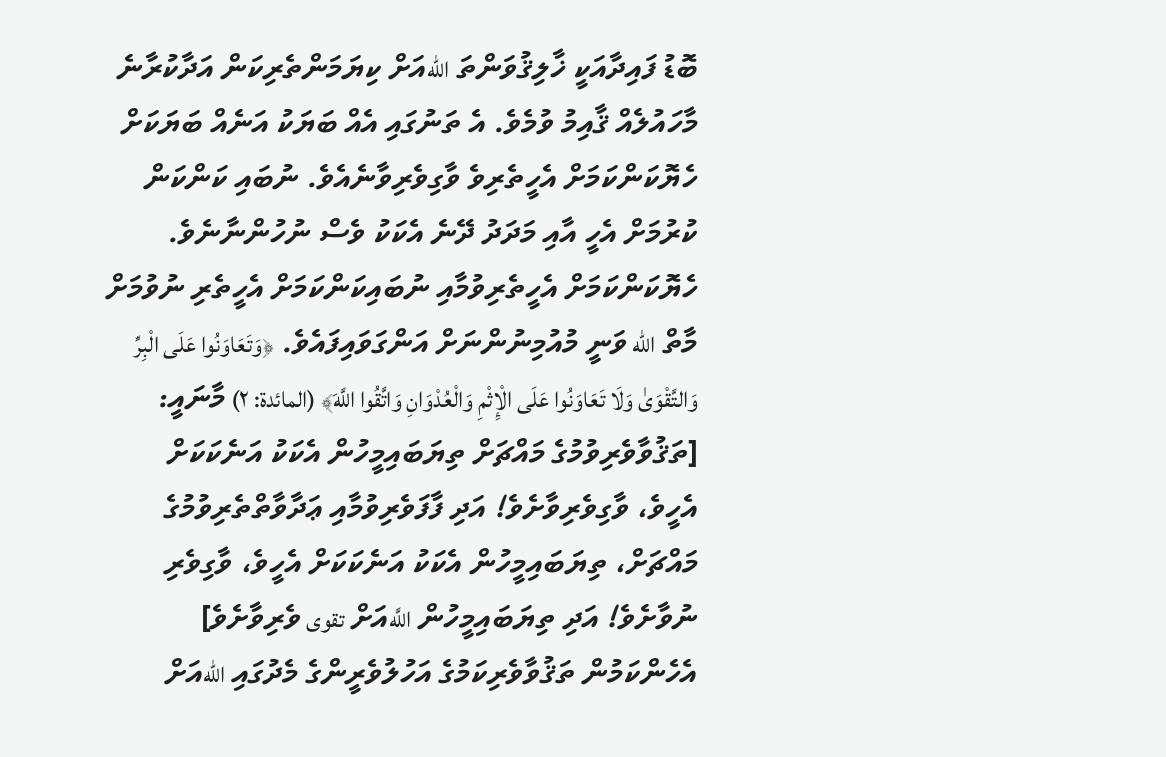ބޮޑު ފައިދާއަކީ ޚާލިޤުވަންތަ اللهއަށް ކިޔަމަންތެރިކަން އަދާކުރާނެ މާހައުލެއް ޤާއިމު ވުމެވެ. އެ ތަނުގައި އެއް ބަޔަކު އަނެއް ބަޔަކަށް ހެޔޮކަންކަމަށް އެހީތެރިވެ ވާގިވެރިވާނެއެވެ. ނުބައި ކަންކަން ކުރުމަށް އެހީ އާއި މަދަދު ދޭނެ އެކަކު ވެސް ނުހުންނާނެވެ. ހެޔޮކަންކަމަށް އެހީތެރިވުމާއި ނުބައިކަންކަމަށް އެހީތެރި ނުވުމަށް މާތް الله ވަނީ މުއުމިނުންނަށް އަންގަވައިފައެވެ. ﴿وَتَعَاوَنُوا عَلَى الْبِرِّ وَالتَّقْوَىٰ وَلَا تَعَاوَنُوا عَلَى الْإِثْمِ وَالْعُدْوَانِ وَاتَّقُوا اللَّهَ﴾ (المائدة: ٢) މާނައީ: [ތަޤުވާވެރިވުމުގެ މައްޗަށް ތިޔަބައިމީހުން އެކަކު އަނެކަކަށް އެހީވެ، ވާގިވެރިވާށެވެ! އަދި ފާފަވެރިވުމާއި ޢަދާވާތްތެރިވުމުގެ މައްޗަށް، ތިޔަބައިމީހުން އެކަކު އަނެކަކަށް އެހީވެ، ވާގިވެރި ނުވާށެވެ! އަދި ތިޔަބައިމީހުން اللَّهއަށް تقوى ވެރިވާށެވެ] އެހެންކަމުން ތަޤުވާވެރިކަމުގެ އަހުލުވެރީންގެ މެދުގައި اللهއަށް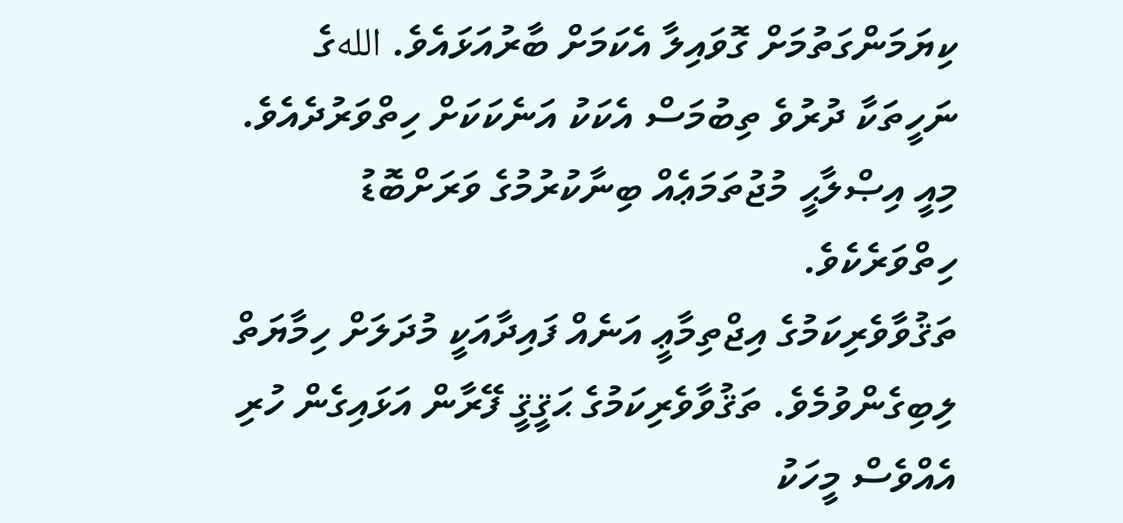ކިޔަމަންގަތުމަށް ގޮވައިލާ އެކަމަށް ބާރުއަޅައެވެ. اللهގެ ނަހީތަކާ ދުރުވެ ތިބުމަސް އެކަކު އަނެކަކަށް ހިތްވަރުދެއެވެ. މިއީ އިޞްލާޙީ މުޖުތަމަޢެއް ބިނާކުރުމުގެ ވަރަށްބޮޑު ހިތްވަރެކެވެ.
ތަޤުވާވެރިކަމުގެ އިޖްތިމާޢީ އަނެއް ފައިދާއަކީ މުދަލަށް ހިމާޔަތް ލިބިގެންވުމެވެ. ތަޤުވާވެރިކަމުގެ ޙަޤީޤީ ފޭރާން އަޅައިގެން ހުރި އެއްވެސް މީހަކު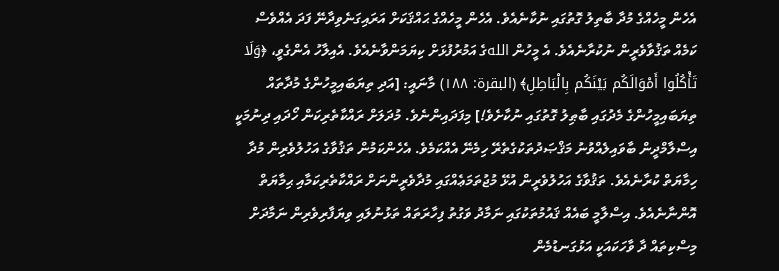އެހެން މީހެއްގެ މުދާ ބާތިލު ގޮތުގައި ނުކާނެއެވެ. އެހެން މީހެއްގެ ޙައްޤަކަށް އަރައިގަނެވިދާނޭ ފަދަ އެއްވެސް ކަމެއް ތަޤުވާވެރީން ނުކުރާނެއެވެ. އެ މީހުން اللهގެ އަމުރުފުޅަށް ކިޔަމަންވާނެއެވެ. އެއިލާހު އެންގެވީ، ﴿وَلَا تَأْكُلُوا أَمْوَالَكُم بَيْنَكُم بِالْبَاطِلِ﴾ (البقرة: ١٨٨) މާނައީ: [އަދި ތިޔަބައިމީހުންގެ މުދާތައް ތިޔަބައިމީހުންގެ މެދުގައި ބާޠިލު ގޮތުގައި ނުކާށެވެ!] މިފަދައިންނެވެ. މުދަލަށް ރައްކާތެރިކަން ހޯދައި ދިނުމަކީ އިސްލާމްދީން ބާވައިލެއްވުނު މަޤްޞަދުތަކުގެތެރޭ ހިމެނޭ އެއްކަމެވެ. އެހެންކަމުން ތަޤުވާގެ އަހުލުވެރިން މުދާ ހިމާޔަތް ކުރާނެއެވެ. ތަޤުވާގެ އަހުލުވެރީން އުޅޭ މުޖުތަމަޢެއްގައި މުދާވެރީންނަށް ރައްކާތެރިކަމާއި ޙިމާޔަތް އޮންނާނެއެވެ. އިސްލާމީ ބައެއް ޤައުމުތަކުގައި ނަމާދު ވަގުތު ފިހާރަތައް ތަޅުނުލައި ވިޔަފާރިވެރިން ނަމާދަށް މިސްކިތައް ދާ ވާހަކައަކީ އަޅުގަނޑުމެން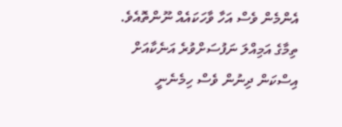އެންމެން ވެސް އަހާ ވާހަކައެއް ނޫންތޮއެވެ.
ތިމާގެ އަމިއްލަ ނަފުސަށްވުރެ އަނެކާއަށް އިސްކަން ދިނުން ވެސް ހިމެނެނީ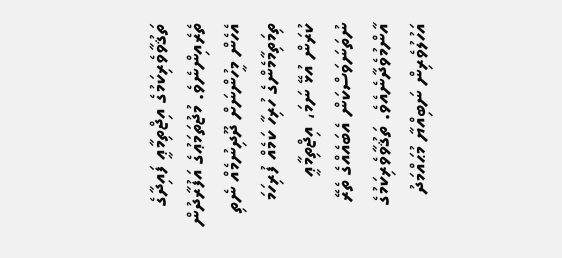ތަޤުވާވެރިކަމުގެ އިޖްތިމާޢީ ފައިދާގެ ތެރެއިންނެވެ. މުޖުތަމަޢުގެ އަފުރާދުން އެހެން މީހުންނަށް ދޫދިނުމެއް ނެތި ތިމަތިމާމެންގެ ހުރިހާ ކަމެއް ފުރިހަމަ ކުރަން އުޅޭ ނަމަ، އިޖްތިމާޢީ ނުތަނަވަސްކަން އެބައެއްގެ ތެރޭ އާންމުވެދާނެއެވެ. ތަޤުވާވެރިކަމުގެ އަހުލުވެރިން ނަބިއްޔާ މުޙައްމަދު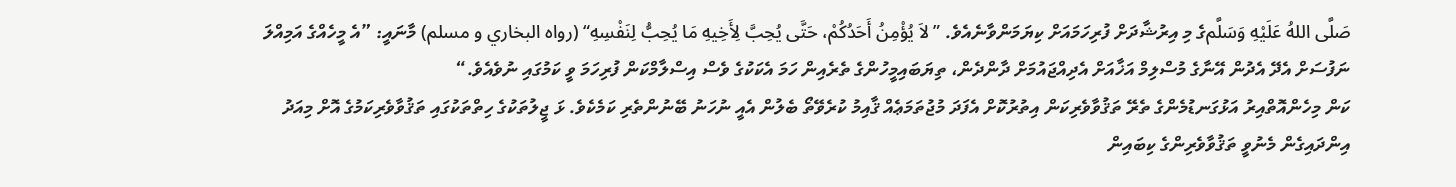صَلَّى اللهُ عَلَيْهِ وَسَلَّمގެ މި އިރުޝާދަށް ފުރިހަމައަށް ކިޔަމަންވާނެއެވެ. ”لاَ يُؤْمِنُ أَحَدُكُمْ، حَتَّى يُحِبَّ لِأَخِيهِ مَا يُحِبُّ لِنَفْسِهِ“ (رواه البخاري و مسلم) މާނައީ: ”އެ މީހެއްގެ އަމިއްލަ ނަފުސަށް އެދޭ އެދުން އޭނާގެ މުސްލިމް އަޚާއަށް އެދިއްޖައުމަށް ދާންދެން، ތިޔަބައިމީހުންގެ ތެރެއިން ހަމަ އެކަކުގެ ވެސް އިސްލާމްކަން ފުރިހަމަ ވީ ކަމުގައި ނުވެއެވެ.“
ކަން މިހެންއޮތްއިރު އަޅުގަނޑުމެންގެ ތެރޭ ތަޤުވާވެރިކަން އިތުރުކޮށް އެފަދަ މުޖުތަމަޢެއް ޤާއިމު ކުރެވޭތޯ ބެލުން އެއީ ނުހަނު ބޭނުންތެރި ކަމެކެވެ. ޅަ ޖީލުތަކުގެ ހިތްތަކުގައި ތަޤުވާވެރިކަމުގެ އޮށް މިއަދު އިންދައިގެން މެނުވީ ތަޤުވާވެރިންގެ ކިބައިން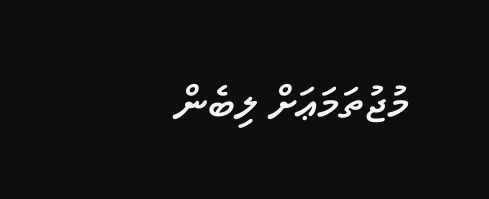މުޖުތަމަޢަށް ލިބެން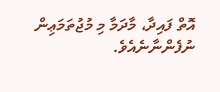އޮތް ފައިދާ، މާދަމާ މި މުޖުތަމަޢިން ނުފެންނާނެއެވެ.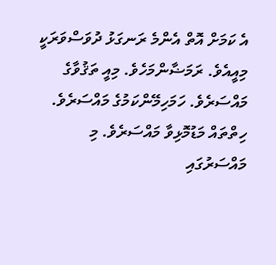އެ ކަމަށް އޮތް އެންމެ ރަނގަޅު ދުވަސްވަރަކީ މިއީއެވެ. ރަމަޟާންމަހެވެ. މިއީ ތަޤުވާގެ މައްސަރެވެ. ހަމަހިމޭންކަމުގެ މައްސަރެވެ. ހިތްތައް މަޑުމޮޅިވާ މައްސަރެވެ. މި މައްސަރުގައި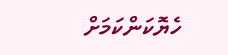ހެޔޮކަންކަމަށް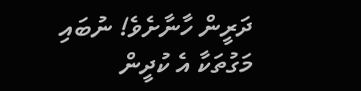ދަރީން ހާނާށެވެ! ނުބައި މަގުތަކާ އެ ކުދީން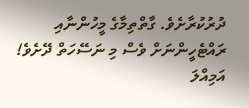ދުރުކުރާށެވެ. ގާތްތިމާގެ މީހުންނާއި ރައްޓެހީންނަށް ވެސް މި ނަސޭހަތް ދޭށެވެ! އަމިއްލަ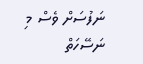ނަފުސަށް ވެސް މި ނަސޭހަތް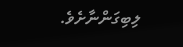ލިބިގަންނާށެވެ.